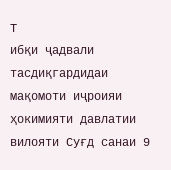Т
ибқи ҷадвали тасдиқгардидаи мақомоти иҷроияи ҳокимияти давлатии вилояти Суғд санаи 9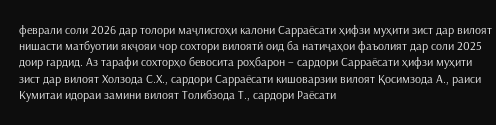феврали соли 2026 дар толори маҷлисгоҳи калони Сарраёсати ҳифзи муҳити зист дар вилоят нишасти матбуотии якҷояи чор сохтори вилоятӣ оид ба натиҷаҳои фаъолият дар соли 2025 доир гардид. Аз тарафи сохторҳо бевосита роҳбарон – сардори Сарраёсати ҳифзи муҳити зист дар вилоят Холзода С.Х., сардори Сарраёсати кишоварзии вилоят Қосимзода А., раиси Кумитаи идораи замини вилоят Толибзода Т., сардори Раёсати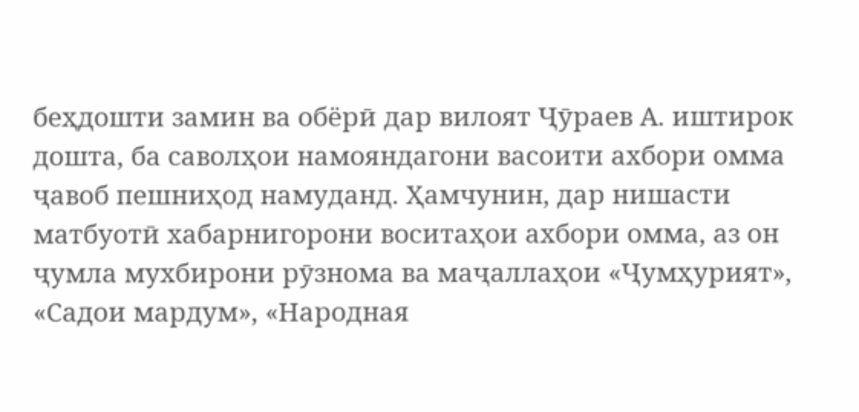беҳдошти замин ва обёрӣ дар вилоят Ҷӯраев А. иштирок дошта, ба саволҳои намояндагони васоити ахбори омма ҷавоб пешниҳод намуданд. Ҳамчунин, дар нишасти матбуотӣ хабарнигорони воситаҳои ахбори омма, аз он ҷумла мухбирони рӯзнома ва маҷаллаҳои «Ҷумҳурият», «Садои мардум», «Народная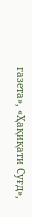газета», «Ҳақиқати Суғд»,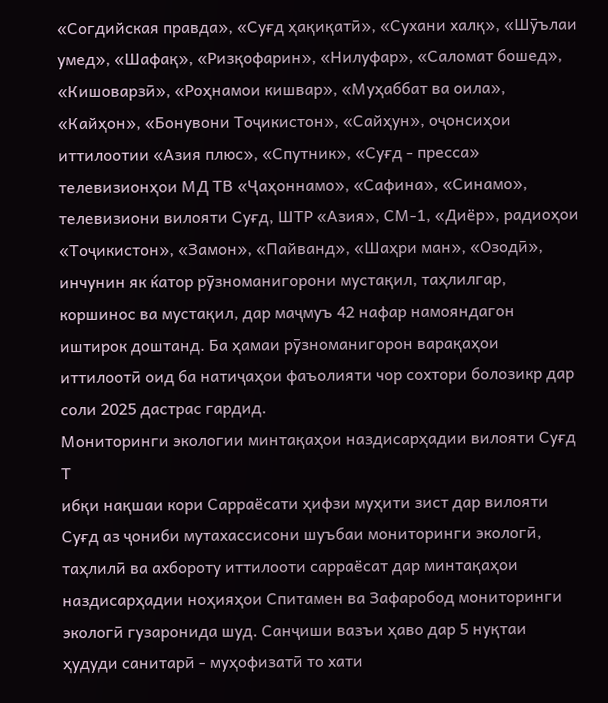«Согдийская правда», «Суғд ҳақиқатӣ», «Сухани халқ», «Шӯълаи умед», «Шафақ», «Ризқофарин», «Нилуфар», «Саломат бошед», «Кишоварзӣ», «Роҳнамои кишвар», «Муҳаббат ва оила», «Кайҳон», «Бонувони Тоҷикистон», «Сайҳун», оҷонсиҳои иттилоотии «Азия плюс», «Спутник», «Суғд - пресса» телевизионҳои МД ТВ «Ҷаҳоннамо», «Сафина», «Синамо», телевизиони вилояти Суғд, ШТР «Азия», СМ-1, «Диёр», радиоҳои «Тоҷикистон», «Замон», «Пайванд», «Шаҳри ман», «Озодӣ», инчунин як ќатор рӯзноманигорони мустақил, таҳлилгар, коршинос ва мустақил, дар маҷмуъ 42 нафар намояндагон иштирок доштанд. Ба ҳамаи рӯзноманигорон варақаҳои иттилоотӣ оид ба натиҷаҳои фаъолияти чор сохтори болозикр дар соли 2025 дастрас гардид.
Мониторинги экологии минтақаҳои наздисарҳадии вилояти Суғд
Т
ибқи нақшаи кори Сарраёсати ҳифзи муҳити зист дар вилояти Суғд аз ҷониби мутахассисони шуъбаи мониторинги экологӣ, таҳлилӣ ва ахбороту иттилооти сарраёсат дар минтақаҳои наздисарҳадии ноҳияҳои Спитамен ва Зафаробод мониторинги экологӣ гузаронида шуд. Санҷиши вазъи ҳаво дар 5 нуқтаи ҳудуди санитарӣ - муҳофизатӣ то хати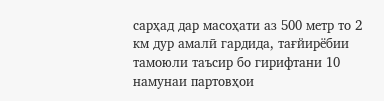сарҳад дар масоҳати аз 500 метр то 2 км дур амалӣ гардида, тағйирёбии тамоюли таъсир бо гирифтани 10 намунаи партовҳои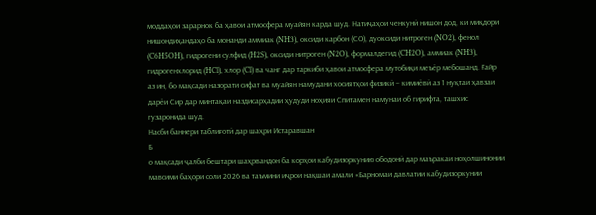моддаҳои зарарнок ба ҳавои атмосфера муайян карда шуд. Натиҷаҳои ченкунӣ нишон дод, ки миқдори нишондиҳандаҳо ба монанди аммиак (NH3), оксиди карбон (СО), дуоксиди нитроген (NO2), фенол (C6H5OH), гидрогени сулфид (H2S), оксиди нитроген (N2O), формалдегид (CH2O), аммиак (NH3), гидрогенхлорид (HCl), хлор (Cl) ва чанг дар таркиби ҳавои атмосфера мутобиқи меъёр мебошанд. Ғайр аз ин, бо мақсади назорати сифат ва муайян намудани хосиятҳои физикӣ – кимиёвӣ аз 1 нуқтаи ҳавзаи дарёи Сир дар минтақаи наздисарҳадии ҳудуди ноҳияи Спитамен намунаи об гирифта, ташхис гузаронида шуд.
Насби баннери таблиғотӣ дар шаҳри Истаравшан
Б
о мақсади ҷалби бештари шаҳрвандон ба корҳои кабудизоркунию ободонӣ дар маъракаи ноҳолшинонии мавсими баҳори соли 2026 ва таъмини иҷрои нақшаи амали «Барномаи давлатии кабудизоркунии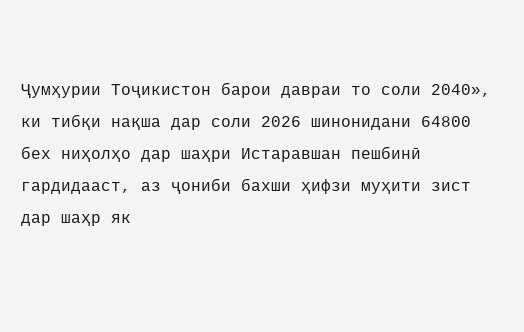Ҷумҳурии Тоҷикистон барои давраи то соли 2040», ки тибқи нақша дар соли 2026 шинонидани 64800 бех ниҳолҳо дар шаҳри Истаравшан пешбинӣ гардидааст, аз ҷониби бахши ҳифзи муҳити зист дар шаҳр як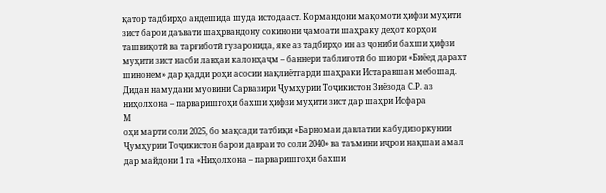қатор тадбирҳо андешида шуда истодааст. Кормандони мақомоти ҳифзи муҳити зист барои даъвати шаҳрвандону сокинони ҷамоати шаҳраку деҳот корҳои ташвиқотӣ ва тарғиботӣ гузаронида, яке аз тадбирҳо ин аз ҷониби бахши ҳифзи муҳити зист насби лавҳаи калонҳаҷм – баннери таблиғотӣ бо шиори «Биёед дарахт шинонем» дар қадди роҳи асосии нақлиётгарди шаҳраки Истаравшан мебошад.
Дидан намудани муовини Сарвазири Ҷумҳурии Тоҷикистон Зиёзода С.Р. аз ниҳолхона – парваришгоҳи бахши ҳифзи муҳити зист дар шаҳри Исфара
М
оҳи марти соли 2025, бо мақсади татбиқи «Барномаи давлатии кабудизоркунии Ҷумҳурии Тоҷикистон барои давраи то соли 2040» ва таъмини иҷрои нақшаи амал дар майдони 1 га «Ниҳолхона – парваришгоҳи бахши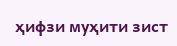ҳифзи муҳити зист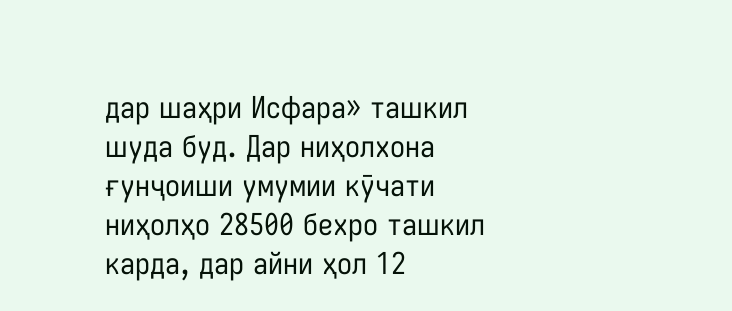дар шаҳри Исфара» ташкил шуда буд. Дар ниҳолхона ғунҷоиши умумии кӯчати ниҳолҳо 28500 бехро ташкил карда, дар айни ҳол 12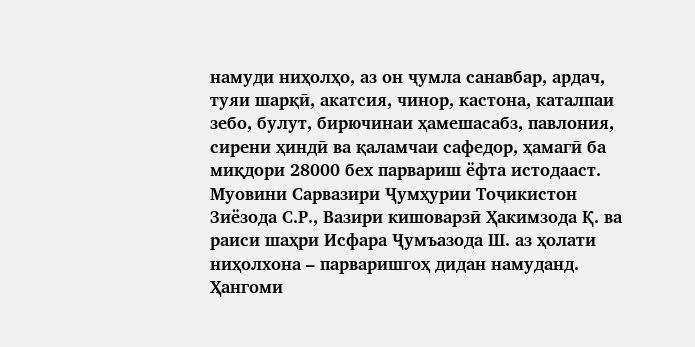намуди ниҳолҳо, аз он ҷумла санавбар, ардач, туяи шарқӣ, акатсия, чинор, кастона, каталпаи зебо, булут, бирючинаи ҳамешасабз, павлония, сирени ҳиндӣ ва қаламчаи сафедор, ҳамагӣ ба миқдори 28000 бех парвариш ёфта истодааст. Муовини Сарвазири Ҷумҳурии Тоҷикистон Зиёзода С.Р., Вазири кишоварзӣ Ҳакимзода Қ. ва раиси шаҳри Исфара Ҷумъазода Ш. аз ҳолати ниҳолхона – парваришгоҳ дидан намуданд. Ҳангоми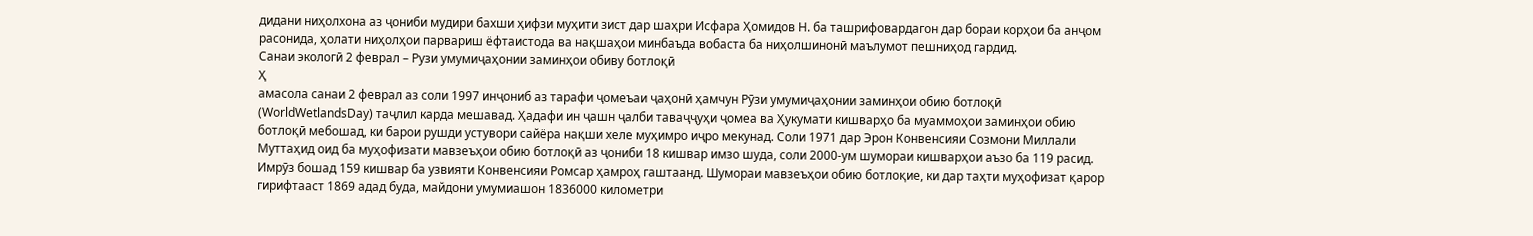дидани ниҳолхона аз ҷониби мудири бахши ҳифзи муҳити зист дар шаҳри Исфара Ҳомидов Н. ба ташрифовардагон дар бораи корҳои ба анҷом расонида, ҳолати ниҳолҳои парвариш ёфтаистода ва нақшаҳои минбаъда вобаста ба ниҳолшинонӣ маълумот пешниҳод гардид.
Санаи экологӣ 2 феврал – Рузи умумиҷаҳонии заминҳои обиву ботлоқӣ
Ҳ
амасола санаи 2 феврал аз соли 1997 инҷониб аз тарафи ҷомеъаи ҷаҳонӣ ҳамчун Рӯзи умумиҷаҳонии заминҳои обию ботлоқӣ (WorldWetlandsDay) таҷлил карда мешавад. Ҳадафи ин ҷашн ҷалби таваҷҷуҳи ҷомеа ва Ҳукумати кишварҳо ба муаммоҳои заминҳои обию ботлоқӣ мебошад, ки барои рушди устувори сайёра нақши хеле муҳимро иҷро мекунад. Соли 1971 дар Эрон Конвенсияи Созмони Миллали Муттаҳид оид ба муҳофизати мавзеъҳои обию ботлоқӣ аз ҷониби 18 кишвар имзо шуда, соли 2000-ум шумораи кишварҳои аъзо ба 119 расид. Имрӯз бошад 159 кишвар ба узвияти Конвенсияи Ромсар ҳамроҳ гаштаанд. Шумораи мавзеъҳои обию ботлоқие, ки дар таҳти муҳофизат қарор гирифтааст 1869 адад буда, майдони умумиашон 1836000 километри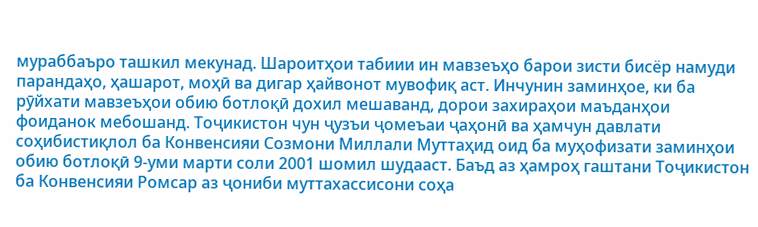мураббаъро ташкил мекунад. Шароитҳои табиии ин мавзеъҳо барои зисти бисёр намуди парандаҳо, ҳашарот, моҳӣ ва дигар ҳайвонот мувофиқ аст. Инчунин заминҳое, ки ба рӯйхати мавзеъҳои обию ботлоқӣ дохил мешаванд, дорои захираҳои маъданҳои фоиданок мебошанд. Тоҷикистон чун ҷузъи ҷомеъаи ҷаҳонӣ ва ҳамчун давлати соҳибистиқлол ба Конвенсияи Созмони Миллали Муттаҳид оид ба муҳофизати заминҳои обию ботлоқӣ 9-уми марти соли 2001 шомил шудааст. Баъд аз ҳамроҳ гаштани Тоҷикистон ба Конвенсияи Ромсар аз ҷониби муттахассисони соҳа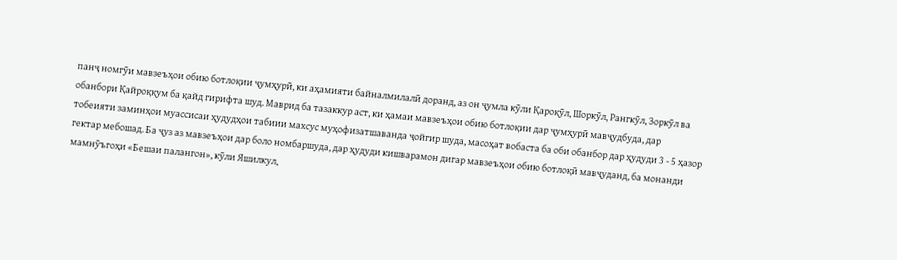панҷ номгӯи мавзеъҳои обию ботлоқии ҷумҳурӣ, ки аҳамияти байналмилалӣ доранд, аз он ҷумла кӯли Қароқӯл, Шоркӯл, Рангкӯл, Зоркӯл ва обанбори Қайроққум ба қайд гирифта шуд. Маврид ба тазаккур аст, ки ҳамаи мавзеъҳои обию ботлоқии дар ҷумҳурӣ мавҷудбуда, дар тобеияти заминҳои муассисаи ҳудудҳои табиии махсус муҳофизатшаванда ҷойгир шуда, масоҳат вобаста ба оби обанбор дар ҳудуди 3 - 5 ҳазор гектар мебошад. Ба ҷуз аз мавзеъҳои дар боло номбаршуда, дар ҳудуди кишварамон дигар мавзеъҳои обию ботлоқӣ мавҷуданд, ба монанди мамнӯъгоҳи «Бешаи палангон», кӯли Яшилкул,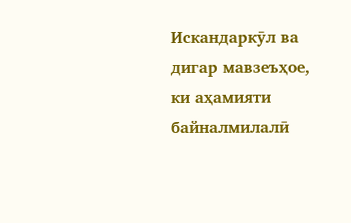Искандаркӯл ва дигар мавзеъҳое, ки аҳамияти байналмилалӣ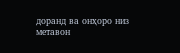доранд ва онҳоро низ метавон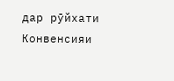дар рӯйхати Конвенсияи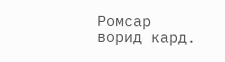Ромсар ворид кард.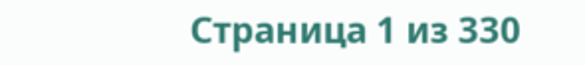Страница 1 из 330